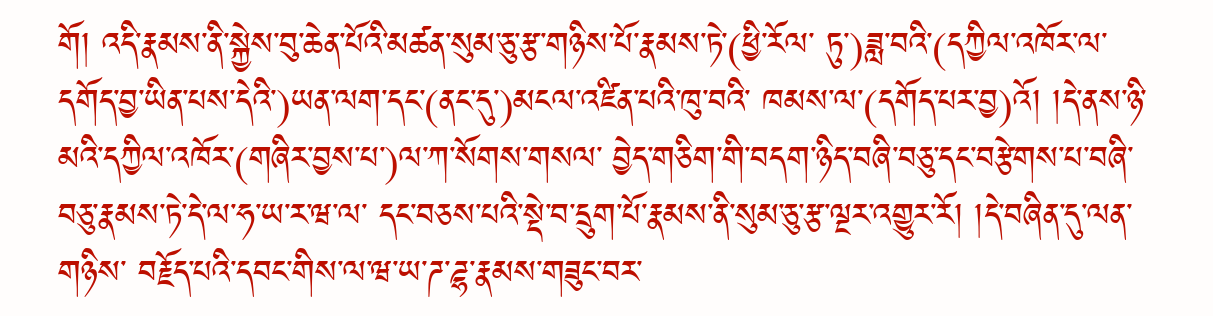གོ། འདི་རྣམས་ནི་སྐྱེས་བུ་ཆེན་པོའི་མཚན་སུམ་ཅུ་རྩ་གཉིས་པོ་རྣམས་ཏེ་(ཕྱི་རོལ་ ཏུ་)ཟླ་བའི་(དཀྱིལ་འཁོར་ལ་དགོད་བྱ་ཡིན་པས་དེའི་)ཡན་ལག་དང་(ནང་དུ་)མངལ་འཛིན་པའི་ཁུ་བའི་ ཁམས་ལ་(དགོད་པར་བྱ)འོ། །དེ་ནས་ཉི་མའི་དཀྱིལ་འཁོར་(གཞིར་བྱས་པ་)ལ་ཀ་སོགས་གསལ་ བྱེད་གཅིག་གི་བདག་ཉིད་བཞི་བཅུ་དང་བརྩེགས་པ་བཞི་བཅུ་རྣམས་ཏེ་དེ་ལ་ཧ་ཡ་ར་ཝ་ལ་ དང་བཅས་པའི་སྡེ་བ་དྲུག་པོ་རྣམས་ནི་སུམ་ཅུ་རྩ་ལྔར་འགྱུར་རོ། །དེ་བཞིན་དུ་ལན་གཉིས་ བརྗོད་པའི་དབང་གིས་ལ་ཝ་ཡ་ཌ་ཌྷ་རྣམས་གཟུང་བར་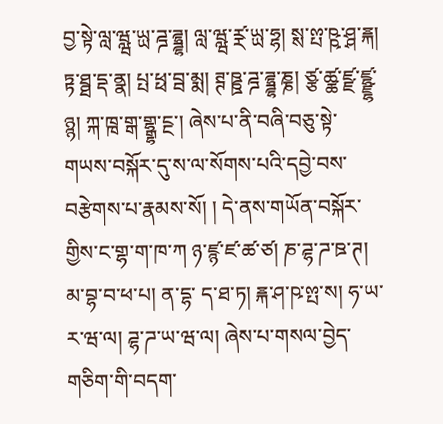བྱ་སྟེ་ལླ་ཝྺ་ཡྻ་ཌྜ་ཌྷྜྷ། ལླ་ཝྺ་ར༹ྼ་ཡྻ་ཧྷ། སྶ་ྉྤ་ཥྵ་ཤྴ་ྈྐ། ཏྟ་ཐྠ་དྡ་ནྣ། པྤ་ཕྥ་བྦ་མྨ། ཊྚ་ཋྛ་ཌྜ་ཌྷྜྷ་ཎྞ། ཙྩ་ཚྪ་ཛྫ་ཛྷྫྷ་ཉྙ། ཀྐ་ཁྑ་གྒ་གྷྒྷ་ངྔ་། ཞེས་པ་ནི་བཞི་བཅུ་སྟེ་གཡས་བསྐོར་དུ་ས་ལ་སོགས་པའི་དབྱེ་བས་བརྩེགས་པ་རྣམས་སོ། ། དེ་ནས་གཡོན་བསྐོར་གྱིས་ང་གྷ་ག་ཁ་ཀ ཉ་ཛྙ་ཛ་ཚ་ཙ། ཎ་ཌྷ་ཌ་ཋ་ཊ། མ་བྷ་བ་ཕ་པ། ན་དྷ་ ད་ཐ་ཏ། ྈྐ་ཤ་ཥ་ྉྤ་ས། ཧ་ཡ་ར་ཝ་ལ། ཌྷ་ཌ་ཡ་ཝ་ལ། ཞེས་པ་གསལ་བྱེད་གཅིག་གི་བདག་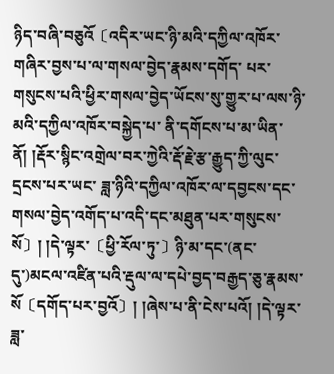ཉིད་བཞི་བཅུའོ〔འདིར་ཡང་ཉི་མའི་དཀྱིལ་འཁོར་གཞིར་བྱས་པ་ལ་གསལ་བྱེད་རྣམས་དགོད་ པར་གསུངས་པའི་ཕྱིར་གསལ་བྱེད་ཡོངས་སུ་གྱུར་པ་ལས་ཉི་མའི་དཀྱིལ་འཁོར་བསྐྱེད་པ་ ནི་དགོངས་པ་མ་ཡིན་ནོ། །རྡོར་སྙིང་འགྲེལ་བར་ཀྱེའི་རྡོ་རྗེ་རྩ་རྒྱུད་ཀྱི་ལུང་དྲངས་པར་ཡང་ ཟླ་ཉིའི་དཀྱིལ་འཁོར་ལ་དབྱངས་དང་གསལ་བྱེད་འགོད་པ་འདི་དང་མཐུན་པར་གསུངས་སོ〕། །དེ་ལྟར་〔ཕྱི་རོལ་ཏུ་〕ཉི་མ་དང་(ནང་དུ་)མངལ་འཛིན་པའི་རྡུལ་ལ་དཔེ་བྱད་བརྒྱད་ཅུ་རྣམས་ སོ〔དགོད་པར་བྱའོ〕། །ཞེས་པ་ནི་ངེས་པའོ། །དེ་ལྟར་ཟླ་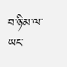བ་ཉི་མ་ལ་ཡང་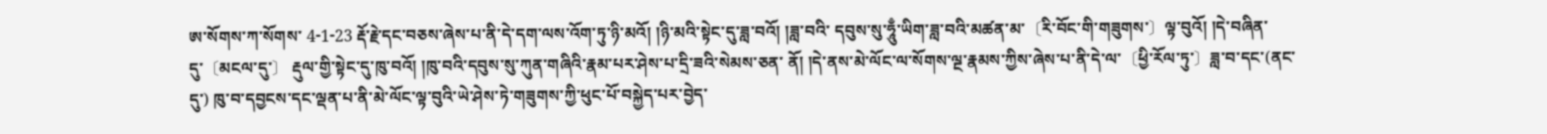ཨ་སོགས་ཀ་སོགས་ 4-1-23 རྡོ་རྗེ་དང་བཅས་ཞེས་པ་ནི་དེ་དག་ལས་འོག་ཏུ་ཉི་མའོ། །ཉི་མའི་སྟེང་དུ་ཟླ་བའོ། །ཟླ་བའི་ དབུས་སུ་ཧཱུྃ་ཡིག་ཟླ་བའི་མཚན་མ་〔རི་བོང་གི་གཟུགས་〕ལྟ་བུའོ། །དེ་བཞིན་དུ་〔མངལ་དུ་〕 རྡུལ་གྱི་སྟེང་དུ་ཁུ་བའོ། །ཁུ་བའི་དབུས་སུ་ཀུན་གཞིའི་རྣམ་པར་ཤེས་པ་དྲི་ཟའི་སེམས་ཅན་ ནོ། །དེ་ནས་མེ་ལོང་ལ་སོགས་ལྔ་རྣམས་ཀྱིས་ཞེས་པ་ནི་དེ་ལ་〔ཕྱི་རོལ་ཏུ་〕ཟླ་བ་དང་(ནང་དུ་) ཁུ་བ་དབྱངས་དང་ལྡན་པ་ནི་མེ་ལོང་ལྟ་བུའི་ཡེ་ཤེས་ཏེ་གཟུགས་ཀྱི་ཕུང་པོ་བསྐྱེད་པར་བྱེད་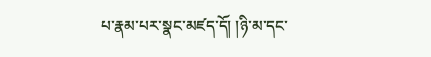པ་རྣམ་པར་སྣང་མཛད་དོ། །ཉི་མ་དང་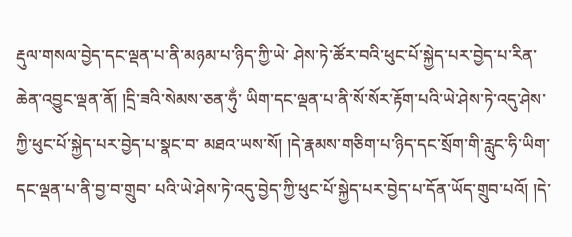རྡུལ་གསལ་བྱེད་དང་ལྡན་པ་ནི་མཉམ་པ་ཉིད་ཀྱི་ཡེ་ ཤེས་ཏེ་ཚོར་བའི་ཕུང་པོ་སྐྱེད་པར་བྱེད་པ་རིན་ཆེན་འབྱུང་ལྡན་ནོ། །དྲི་ཟའི་སེམས་ཅན་ཧུྂ་ ཡིག་དང་ལྡན་པ་ནི་སོ་སོར་རྟོག་པའི་ཡེ་ཤེས་ཏེ་འདུ་ཤེས་ཀྱི་ཕུང་པོ་སྐྱེད་པར་བྱེད་པ་སྣང་བ་ མཐའ་ཡས་སོ། །དེ་རྣམས་གཅིག་པ་ཉིད་དང་སྲོག་གི་རླུང་ཧི་ཡིག་དང་ལྡན་པ་ནི་བྱ་བ་གྲུབ་ པའི་ཡེ་ཤེས་ཏེ་འདུ་བྱེད་ཀྱི་ཕུང་པོ་སྐྱེད་པར་བྱེད་པ་དོན་ཡོད་གྲུབ་པའོ། །དེ་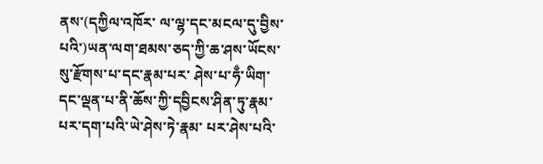ནས་(དཀྱིལ་འཁོར་ ལ་ལྷ་དང་མངལ་དུ་བྱིས་པའི་)ཡན་ལག་ཐམས་ཅད་ཀྱི་ཆ་ཤས་ཡོངས་སུ་རྫོགས་པ་དང་རྣམ་པར་ ཤེས་པ་ཧྃ་ཡིག་དང་ལྡན་པ་ནི་ཆོས་ཀྱི་དབྱིངས་ཤིན་ཏུ་རྣམ་པར་དག་པའི་ཡེ་ཤེས་ཏེ་རྣམ་ པར་ཤེས་པའི་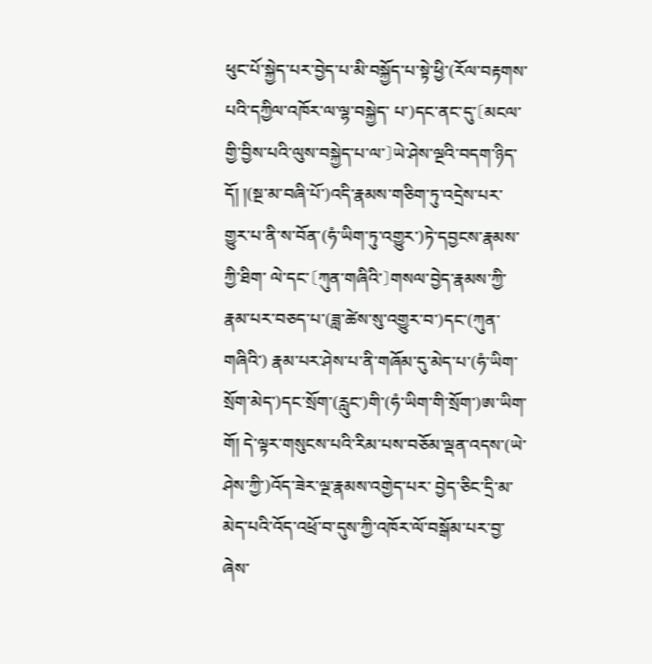ཕུང་པོ་སྐྱེད་པར་བྱེད་པ་མི་བསྐྱོད་པ་སྟེ་ཕྱི་(རོལ་བརྟགས་པའི་དཀྱིལ་འཁོར་ལ་ལྷ་བསྐྱེད་ པ་)དང་ནང་དུ་〔མངལ་གྱི་བྱིས་པའི་ལུས་བསྐྱེད་པ་ལ་〕ཡེ་ཤེས་ལྔའི་བདག་ཉིད་དོ། །(སྔ་མ་བཞི་པོ་)འདི་རྣམས་གཅིག་ཏུ་འདྲེས་པར་གྱུར་པ་ནི་ས་བོན་(ཧཾ་ཡིག་ཏུ་འགྱུར་)ཏེ་དབྱངས་རྣམས་ཀྱི་ཐིག་ ལེ་དང་〔ཀུན་གཞིའི་〕གསལ་བྱེད་རྣམས་ཀྱི་རྣམ་པར་བཅད་པ་(ཟླ་ཚེས་སུ་འགྱུར་བ་)དང་(ཀུན་གཞིའི་) རྣམ་པར་ཤེས་པ་ནི་གཞོམ་དུ་མེད་པ་(ཧཾ་ཡིག་སྲོག་མེད་)དང་སྲོག་(རླུང་)གི་(ཧཾ་ཡིག་གི་སྲོག་)ཨ་ཡིག་གོ། དེ་ལྟར་གསུངས་པའི་རིམ་པས་བཅོམ་ལྡན་འདས་(ཡེ་ཤེས་ཀྱི་)འོད་ཟེར་ལྔ་རྣམས་འགྱེད་པར་ བྱེད་ཅིང་དྲི་མ་མེད་པའི་འོད་འཕྲོ་བ་དུས་ཀྱི་འཁོར་ལོ་བསྒོམ་པར་བྱ་ཞེས་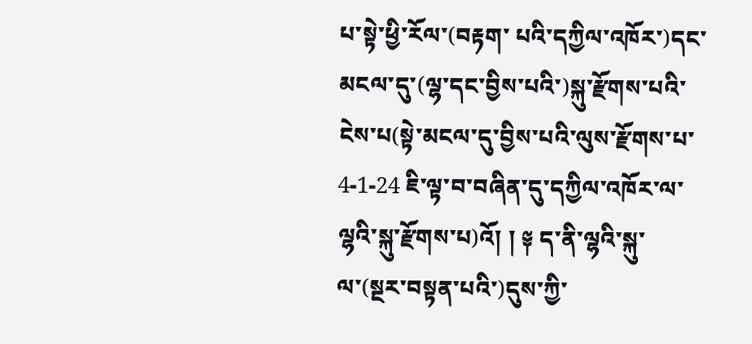པ་སྟེ་ཕྱི་རོལ་(བརྟག་ པའི་དཀྱིལ་འཁོར་)དང་མངལ་དུ་(ལྷ་དང་བྱིས་པའི་)སྐུ་རྫོགས་པའི་ངེས་པ(སྟེ་མངལ་དུ་བྱིས་པའི་ལུས་རྫོགས་པ་ 4-1-24 ཇི་ལྟ་བ་བཞིན་དུ་དཀྱིལ་འཁོར་ལ་ལྷའི་སྐུ་རྫོགས་པ)འོ། ། ༈ ད་ནི་ལྷའི་སྐུ་ལ་(སྔར་བསྟན་པའི་)དུས་ཀྱི་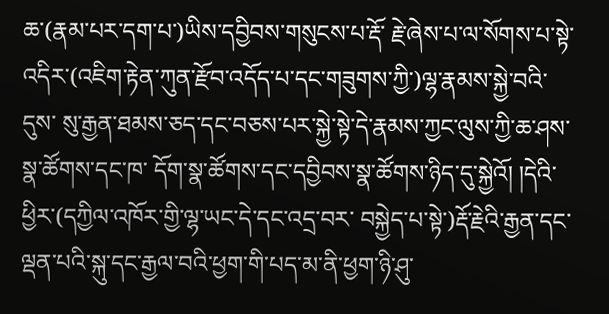ཆ་(རྣམ་པར་དག་པ་)ཡིས་དབྱིབས་གསུངས་པ་རྡོ་ རྗེ་ཞེས་པ་ལ་སོགས་པ་སྟེ་འདིར་(འཇིག་རྟེན་ཀུན་རྫོབ་འདོད་པ་དང་གཟུགས་ཀྱི་)ལྷ་རྣམས་སྐྱེ་བའི་དུས་ སུ་རྒྱན་ཐམས་ཅད་དང་བཅས་པར་སྐྱེ་སྟེ་དེ་རྣམས་ཀྱང་ལུས་ཀྱི་ཆ་ཤས་སྣ་ཚོགས་དང་ཁ་ དོག་སྣ་ཚོགས་དང་དབྱིབས་སྣ་ཚོགས་ཉིད་དུ་སྐྱེའོ། །དེའི་ཕྱིར་(དཀྱིལ་འཁོར་གྱི་ལྷ་ཡང་དེ་དང་འདྲ་བར་ བསྐྱེད་པ་སྟེ་)རྡོ་རྗེའི་རྒྱན་དང་ལྡན་པའི་སྐུ་དང་རྒྱལ་བའི་ཕྱག་གི་པད་མ་ནི་ཕྱག་ཉི་ཤུ་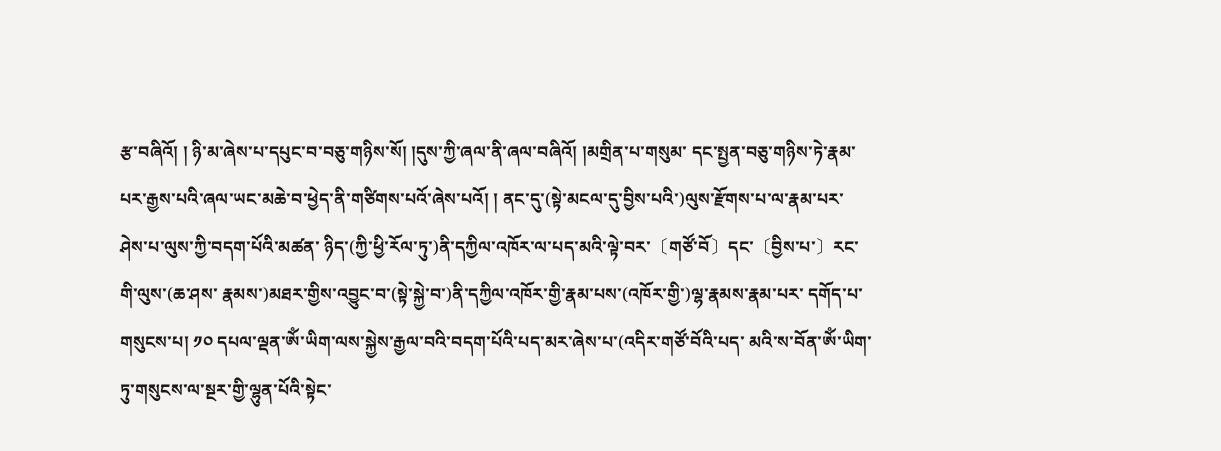རྩ་བཞིའོ། ། ཉི་མ་ཞེས་པ་དཔུང་བ་བཅུ་གཉིས་སོ། །དུས་ཀྱི་ཞལ་ནི་ཞལ་བཞིའོ། །མགྲིན་པ་གསུམ་ དང་སྤྱན་བཅུ་གཉིས་ཏེ་རྣམ་པར་རྒྱས་པའི་ཞལ་ཡང་མཆེ་བ་ཕྱེད་ནི་གཙིགས་པའོ་ཞེས་པའོ། ། ནང་དུ་(སྟེ་མངལ་དུ་བྱིས་པའི་)ལུས་རྫོགས་པ་ལ་རྣམ་པར་ཤེས་པ་ལུས་ཀྱི་བདག་པོའི་མཚན་ ཉིད་(ཀྱི་ཕྱི་རོལ་ཏུ་)ནི་དཀྱིལ་འཁོར་ལ་པད་མའི་ལྟེ་བར་〔གཙོ་བོ〕དང་〔བྱིས་པ་〕རང་གི་ལུས་(ཆ་ཤས་ རྣམས་)མཐར་གྱིས་འབྱུང་བ་(སྟེ་སྐྱེ་བ་)ནི་དཀྱིལ་འཁོར་གྱི་རྣམ་པས་(འཁོར་གྱི་)ལྷ་རྣམས་རྣམ་པར་ དགོད་པ་གསུངས་པ། ༡༠ དཔལ་ལྡན་ༀ་ཡིག་ལས་སྐྱེས་རྒྱལ་བའི་བདག་པོའི་པད་མར་ཞེས་པ་(འདིར་གཙོ་བོའི་པད་ མའི་ས་བོན་ༀ་ཡིག་ཏུ་གསུངས་ལ་སྔར་གྱི་ལྷུན་པོའི་སྟེང་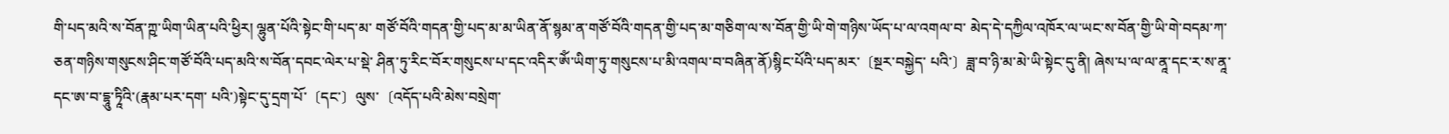གི་པད་མའི་ས་བོན་ཀྵ་ཡིག་ཡིན་པའི་ཕྱིར། ལྷུན་པོའི་སྟེང་གི་པད་མ་ གཙོ་བོའི་གདན་གྱི་པད་མ་མ་ཡིན་ནོ་སྙམ་ན་གཙོ་བོའི་གདན་གྱི་པད་མ་གཅིག་ལ་ས་བོན་གྱི་ཡི་གེ་གཉིས་ཡོད་པ་ལ་འགལ་བ་ མེད་དེ་དཀྱིལ་འཁོར་ལ་ཡང་ས་བོན་གྱི་ཡི་གེ་བདམ་ཀ་ཅན་གཉིས་གསུངས་ཤིང་གཙོ་བོའི་པད་མའི་ས་བོན་དབང་ལེར་པ་སྡེ་ ཤིན་ཏུ་རིང་བོར་གསུངས་པ་དང་འདིར་ༀ་ཡིག་ཏུ་གསུངས་པ་མི་འགལ་བ་བཞིན་ནོ)སྙིང་པོའི་པད་མར་〔སྔར་བསྐྱེད་ པའི་〕ཟླ་བ་ཉི་མ་མེ་ཡི་སྟེང་དུ་ནི། ཞེས་པ་ལ་ལ་ནཱ་དང་ར་ས་ནཱ་དང་ཨ་བ་དྷཱུ་ཏཱིའི་(རྣམ་པར་དག་ པའི་)སྟེང་དུ་དྲག་པོ་〔དང་〕ལུས་〔འདོད་པའི་མེས་བསྲེག་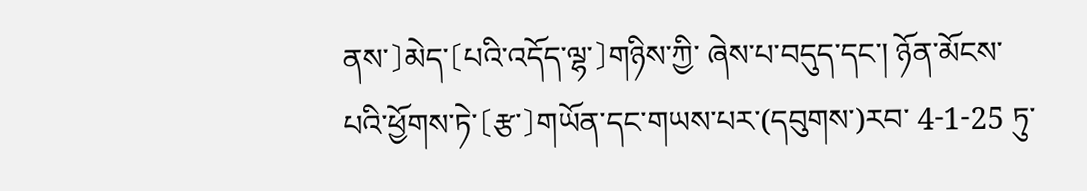ནས་〕མེད་〔པའི་འདོད་ལྷ་〕གཉིས་ཀྱི་ ཞེས་པ་བདུད་དང་། ཉོན་མོངས་པའི་ཕྱོགས་ཏེ་〔རྩ་〕གཡོན་དང་གཡས་པར་(དབུགས་)རབ་ 4-1-25 ཏུ་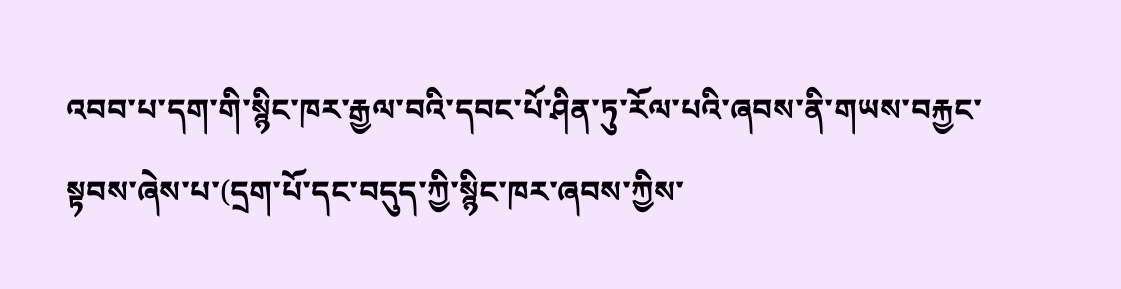འབབ་པ་དག་གི་སྙིང་ཁར་རྒྱལ་བའི་དབང་པོ་ཤིན་ཏུ་རོལ་པའི་ཞབས་ནི་གཡས་བརྐྱང་ སྟབས་ཞེས་པ་(དྲག་པོ་དང་བདུད་ཀྱི་སྙིང་ཁར་ཞབས་ཀྱིས་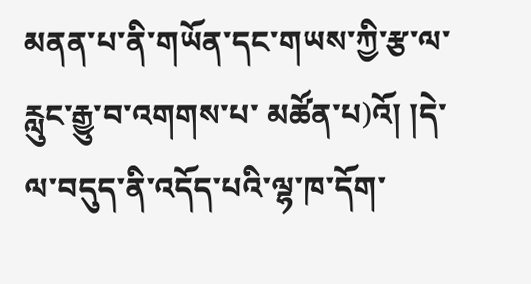མནན་པ་ནི་གཡོན་དང་གཡས་ཀྱི་རྩ་ལ་རླུང་རྒྱུ་བ་འགགས་པ་ མཚོན་པ)འོ། །དེ་ལ་བདུད་ནི་འདོད་པའི་ལྷ་ཁ་དོག་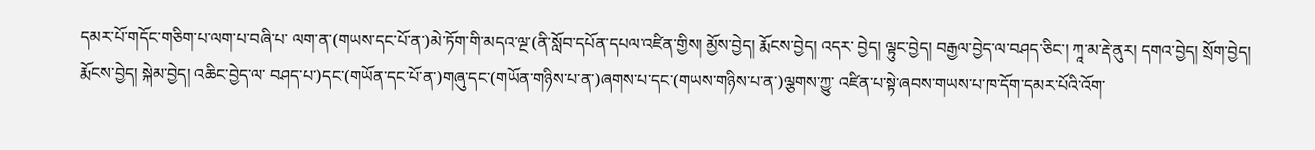དམར་པོ་གདོང་གཅིག་པ་ལག་པ་བཞི་པ་ ལག་ན་(གཡས་དང་པོ་ན་)མེ་ཏོག་གི་མདའ་ལྔ་(ནི་སློབ་དཔོན་དཔལ་འཛིན་གྱིས། མྱོས་བྱེད། རྨོངས་བྱེད། འདར་ བྱེད། ལྟུང་བྱེད། བརྒྱལ་བྱེད་ལ་བཤད་ཅིང་། ཀཱ་མ་རྡེ་ནུར། དགའ་བྱེད། སྲོག་བྱེད། རྨོངས་བྱེད། སྐེམ་བྱེད། འཆིང་བྱེད་ལ་ བཤད་པ་)དང་(གཡོན་དང་པོ་ན་)གཞུ་དང་(གཡོན་གཉིས་པ་ན་)ཞགས་པ་དང་(གཡས་གཉིས་པ་ན་)ལྕགས་ཀྱུ་ འཛིན་པ་སྟེ་ཞབས་གཡས་པ་ཁ་དོག་དམར་པོའི་འོག་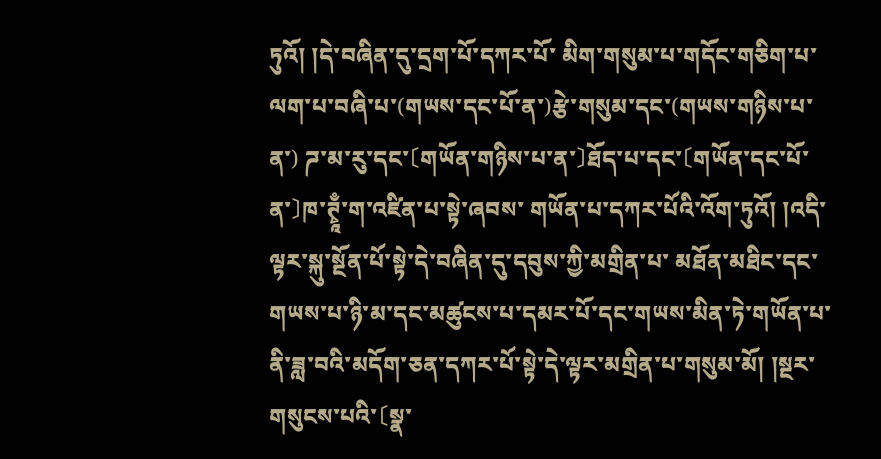ཏུའོ། །དེ་བཞིན་དུ་དྲག་པོ་དཀར་པོ་ མིག་གསུམ་པ་གདོང་གཅིག་པ་ལག་པ་བཞི་པ་(གཡས་དང་པོ་ན་)རྩེ་གསུམ་དང་(གཡས་གཉིས་པ་ན་) ཌ་མ་རུ་དང་〔གཡོན་གཉིས་པ་ན་〕ཐོད་པ་དང་〔གཡོན་དང་པོ་ན་〕ཁ་ཊྭཱྃ་ག་འཛིན་པ་སྟེ་ཞབས་ གཡོན་པ་དཀར་པོའི་འོག་ཏུའོ། །འདི་ལྟར་སྐུ་སྔོན་པོ་སྟེ་དེ་བཞིན་དུ་དབུས་ཀྱི་མགྲིན་པ་ མཐོན་མཐིང་དང་གཡས་པ་ཉི་མ་དང་མཚུངས་པ་དམར་པོ་དང་གཡས་མིན་ཏེ་གཡོན་པ་ ནི་ཟླ་བའི་མདོག་ཅན་དཀར་པོ་སྟེ་དེ་ལྟར་མགྲིན་པ་གསུམ་མོ། །སྔར་གསུངས་པའི་〔སྣ་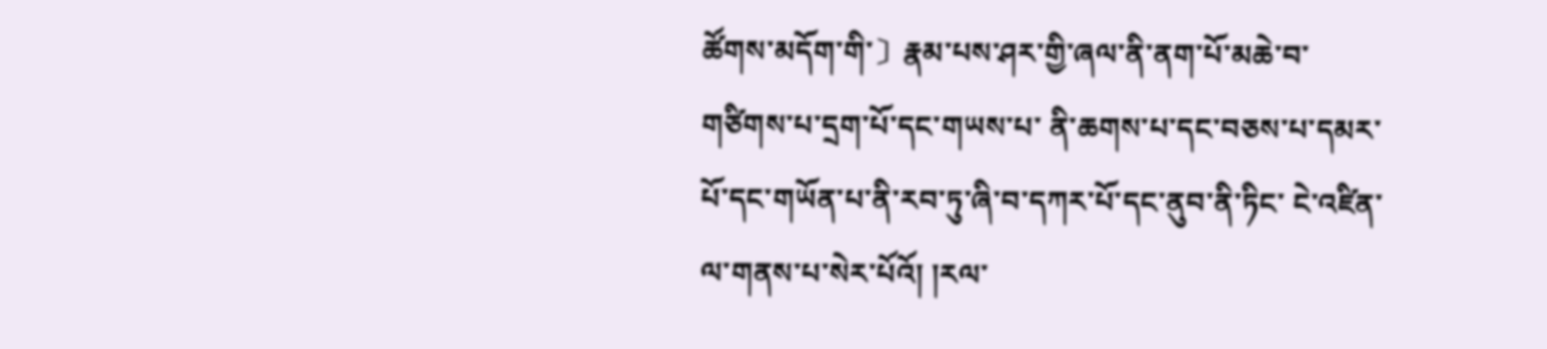ཚོགས་མདོག་གི་〕རྣམ་པས་ཤར་གྱི་ཞལ་ནི་ནག་པོ་མཆེ་བ་གཙིགས་པ་དྲག་པོ་དང་གཡས་པ་ ནི་ཆགས་པ་དང་བཅས་པ་དམར་པོ་དང་གཡོན་པ་ནི་རབ་ཏུ་ཞི་བ་དཀར་པོ་དང་ནུབ་ནི་ཏིང་ ངེ་འཛིན་ལ་གནས་པ་སེར་པོའོ། །རལ་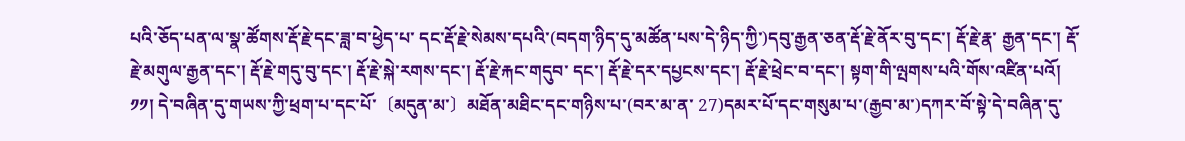པའི་ཅོད་པན་ལ་སྣ་ཚོགས་རྡོ་རྗེ་དང་ཟླ་བ་ཕྱེད་པ་ དང་རྡོ་རྗེ་སེམས་དཔའི་(བདག་ཉིད་དུ་མཚོན་པས་དེ་ཉིད་ཀྱི་)དབུ་རྒྱན་ཅན་རྡོ་རྗེ་ནོར་བུ་དང་། རྡོ་རྗེ་རྣ་ རྒྱན་དང་། རྡོ་རྗེ་མགུལ་རྒྱན་དང་། རྡོ་རྗེ་གདུ་བུ་དང་། རྡོ་རྗེ་སྐེ་རགས་དང་། རྡོ་རྗེ་རྐང་གདུབ་ དང་། རྡོ་རྗེ་དར་དཔྱངས་དང་། རྡོ་རྗེ་ཕྲེང་བ་དང་། སྟག་གི་ལྤགས་པའི་གོས་འཛིན་པའོ། ༡༡། དེ་བཞིན་དུ་གཡས་ཀྱི་ཕྲག་པ་དང་པོ་〔མདུན་མ་〕མཐོན་མཐིང་དང་གཉིས་པ་(བར་མ་ན་ 27)དམར་པོ་དང་གསུམ་པ་(རྒྱབ་མ་)དཀར་བོ་སྟེ་དེ་བཞིན་དུ་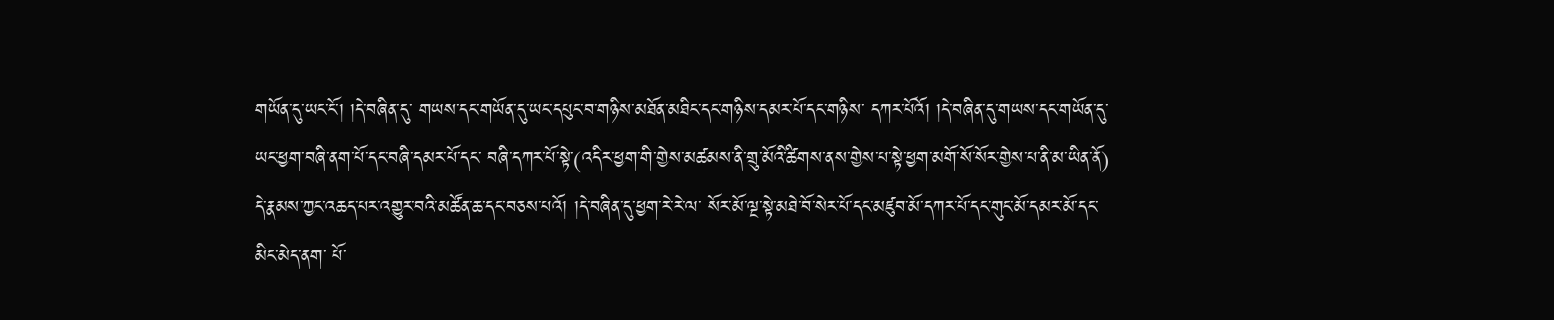གཡོན་དུ་ཡང་ངོ་། །དེ་བཞིན་དུ་ གཡས་དང་གཡོན་དུ་ཡང་དཔུང་བ་གཉིས་མཐོན་མཐིང་དང་གཉིས་དམར་པོ་དང་གཉིས་ དཀར་པོའོ། །དེ་བཞིན་དུ་གཡས་དང་གཡོན་དུ་ཡང་ཕྱག་བཞི་ནག་པོ་དང་བཞི་དམར་པོ་དང་ བཞི་དཀར་པོ་སྟེ་(འདིར་ཕྱག་གི་གྱེས་མཚམས་ནི་གྲུ་མོའི་ཚིགས་ནས་གྱེས་པ་སྟེ་ཕྱག་མགོ་སོ་སོར་གྱེས་པ་ནི་མ་ཡིན་ནོ) དེ་རྣམས་ཀྱང་འཆད་པར་འགྱུར་བའི་མཚོན་ཆ་དང་བཅས་པའོ། །དེ་བཞིན་དུ་ཕྱག་རེ་རེ་ལ་ སོར་མོ་ལྔ་སྟེ་མཐེ་བོ་སེར་པོ་དང་མཛུབ་མོ་དཀར་པོ་དང་གུང་མོ་དམར་མོ་དང་མིང་མེད་ནག་ པོ་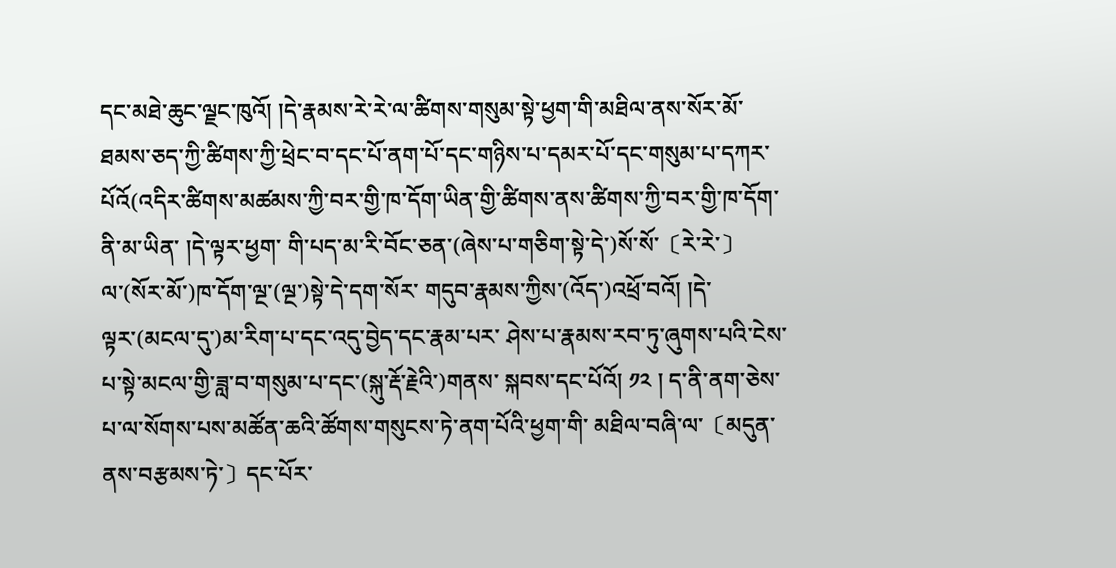དང་མཐེ་ཆུང་ལྗང་ཁུའོ། །དེ་རྣམས་རེ་རེ་ལ་ཚིགས་གསུམ་སྟེ་ཕྱག་གི་མཐིལ་ནས་སོར་མོ་ ཐམས་ཅད་ཀྱི་ཚིགས་ཀྱི་ཕྲེང་བ་དང་པོ་ནག་པོ་དང་གཉིས་པ་དམར་པོ་དང་གསུམ་པ་དཀར་ པོའོ(འདིར་ཚིགས་མཚམས་ཀྱི་བར་གྱི་ཁ་དོག་ཡིན་གྱི་ཚིགས་ནས་ཚིགས་ཀྱི་བར་གྱི་ཁ་དོག་ནི་མ་ཡིན་ །དེ་ལྟར་ཕྱག་ གི་པད་མ་རི་བོང་ཅན་(ཞེས་པ་གཅིག་སྟེ་དེ་)སོ་སོ་〔རེ་རེ་〕ལ་(སོར་མོ་)ཁ་དོག་ལྔ་(ལྔ་)སྟེ་དེ་དག་སོར་ གདུབ་རྣམས་ཀྱིས་(འོད་)འཕྲོ་བའོ། །དེ་ལྟར་(མངལ་དུ་)མ་རིག་པ་དང་འདུ་བྱེད་དང་རྣམ་པར་ ཤེས་པ་རྣམས་རབ་ཏུ་ཞུགས་པའི་ངེས་པ་སྟེ་མངལ་གྱི་ཟླ་བ་གསུམ་པ་དང་(སྐུ་རྡོ་རྗེའི་)གནས་ སྐབས་དང་པོའོ། ༡༢ ། ད་ནི་ནག་ཅེས་པ་ལ་སོགས་པས་མཚོན་ཆའི་ཚོགས་གསུངས་ཏེ་ནག་པོའི་ཕྱག་གི་ མཐིལ་བཞི་ལ་〔མདུན་ནས་བརྩམས་ཏེ་〕དང་པོར་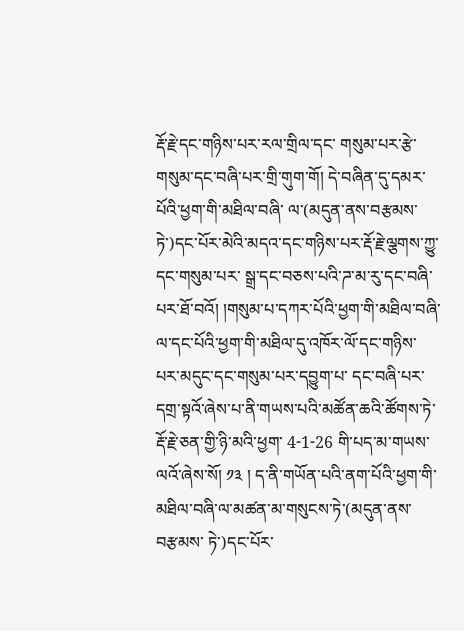རྡོ་རྗེ་དང་གཉིས་པར་རལ་གྲིལ་དང་ གསུམ་པར་རྩེ་གསུམ་དང་བཞི་པར་གྲི་གུག་གོ། དེ་བཞིན་དུ་དམར་པོའི་ཕྱག་གི་མཐིལ་བཞི་ ལ་(མདུན་ནས་བརྩམས་ཏེ་)དང་པོར་མེའི་མདའ་དང་གཉིས་པར་རྡོ་རྗེ་ལྕགས་ཀྱུ་དང་གསུམ་པར་ སྒྲ་དང་བཅས་པའི་ཌ་མ་རུ་དང་བཞི་པར་ཐོ་བའོ། །གསུམ་པ་དཀར་པོའི་ཕྱག་གི་མཐིལ་བཞི་ ལ་དང་པོའི་ཕྱག་གི་མཐིལ་དུ་འཁོར་ལོ་དང་གཉིས་པར་མདུང་དང་གསུམ་པར་དབྱུག་པ་ དང་བཞི་པར་དགྲ་སྟའོ་ཞེས་པ་ནི་གཡས་པའི་མཚོན་ཆའི་ཚོགས་ཏེ་རྡོ་རྗེ་ཅན་གྱི་ཉི་མའི་ཕྱག་ 4-1-26 གི་པད་མ་གཡས་ལའོ་ཞེས་སོ། ༡༣ ། ད་ནི་གཡོན་པའི་ནག་པོའི་ཕྱག་གི་མཐིལ་བཞི་ལ་མཚན་མ་གསུངས་ཏེ་(མདུན་ནས་བརྩམས་ ཏེ་)དང་པོར་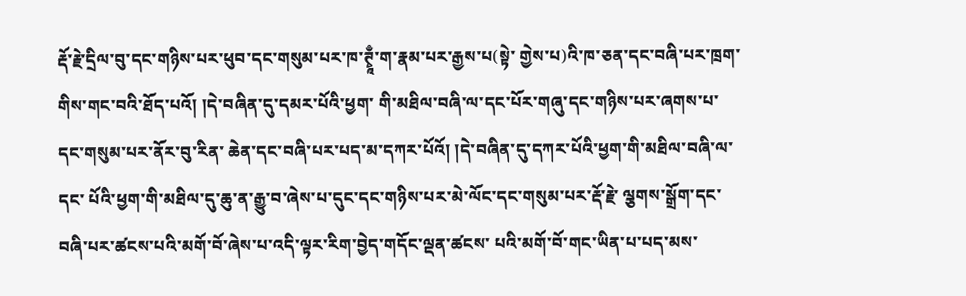རྡོ་རྗེ་དྲིལ་བུ་དང་གཉིས་པར་ཕུབ་དང་གསུམ་པར་ཁ་ཊྭཱྃ་ག་རྣམ་པར་རྒྱས་པ(སྟེ་ གྱེས་པ)འི་ཁ་ཅན་དང་བཞི་པར་ཁྲག་གིས་གང་བའི་ཐོད་པའོ། །དེ་བཞིན་དུ་དམར་པོའི་ཕྱག་ གི་མཐིལ་བཞི་ལ་དང་པོར་གཞུ་དང་གཉིས་པར་ཞགས་པ་དང་གསུམ་པར་ནོར་བུ་རིན་ ཆེན་དང་བཞི་པར་པད་མ་དཀར་པོའོ། །དེ་བཞིན་དུ་དཀར་པོའི་ཕྱག་གི་མཐིལ་བཞི་ལ་དང་ པོའི་ཕྱག་གི་མཐིལ་དུ་ཆུ་ན་རྒྱུ་བ་ཞེས་པ་དུང་དང་གཉིས་པར་མེ་ལོང་དང་གསུམ་པར་རྡོ་རྗེ་ ལྕགས་སྒྲོག་དང་བཞི་པར་ཚངས་པའི་མགོ་བོ་ཞེས་པ་འདི་ལྟར་རིག་བྱེད་གདོང་ལྡན་ཚངས་ པའི་མགོ་བོ་གང་ཡིན་པ་པད་མས་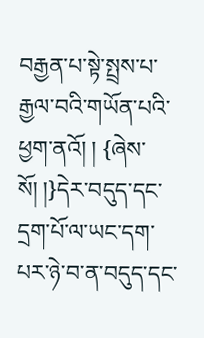བརྒྱན་པ་སྟེ་སྤྲས་པ་རྒྱལ་བའི་གཡོན་པའི་ཕྱག་ནའོ། ། {ཞེས་སོ། །}དེར་བདུད་དང་དྲག་པོ་ལ་ཡང་དག་པར་ཉེ་བ་ན་བདུད་དང་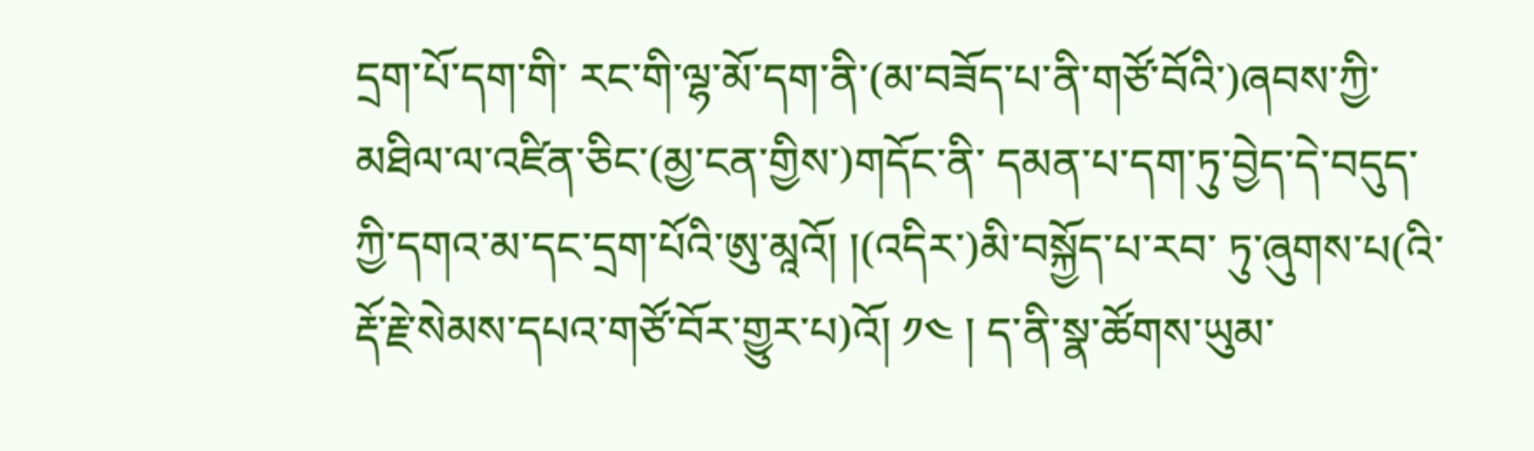དྲག་པོ་དག་གི་ རང་གི་ལྷ་མོ་དག་ནི་(མ་བཟོད་པ་ནི་གཙོ་བོའི་)ཞབས་ཀྱི་མཐིལ་ལ་འཛིན་ཅིང་(མྱ་ངན་གྱིས་)གདོང་ནི་ དམན་པ་དག་ཏུ་བྱེད་དེ་བདུད་ཀྱི་དགའ་མ་དང་དྲག་པོའི་ཨུ་མཱའོ། །(འདིར་)མི་བསྐྱོད་པ་རབ་ ཏུ་ཞུགས་པ(འི་རྡོ་རྗེ་སེམས་དཔའ་གཙོ་བོར་གྱུར་པ)འོ། ༡༤ ། ད་ནི་སྣ་ཚོགས་ཡུམ་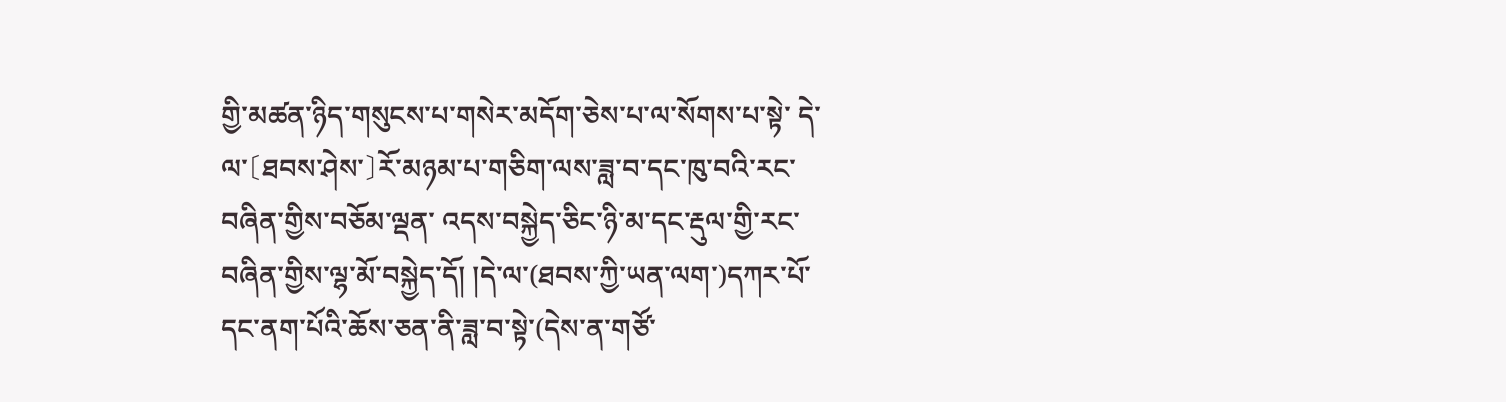གྱི་མཚན་ཉིད་གསུངས་པ་གསེར་མདོག་ཅེས་པ་ལ་སོགས་པ་སྟེ་ དེ་ལ་〔ཐབས་ཤེས་〕རོ་མཉམ་པ་གཅིག་ལས་ཟླ་བ་དང་ཁུ་བའི་རང་བཞིན་གྱིས་བཅོམ་ལྡན་ འདས་བསྐྱེད་ཅིང་ཉི་མ་དང་རྡུལ་གྱི་རང་བཞིན་གྱིས་ལྷ་མོ་བསྐྱེད་དོ། །དེ་ལ་(ཐབས་ཀྱི་ཡན་ལག་)དཀར་པོ་དང་ནག་པོའི་ཆོས་ཅན་ནི་ཟླ་བ་སྟེ་(དེས་ན་གཙོ་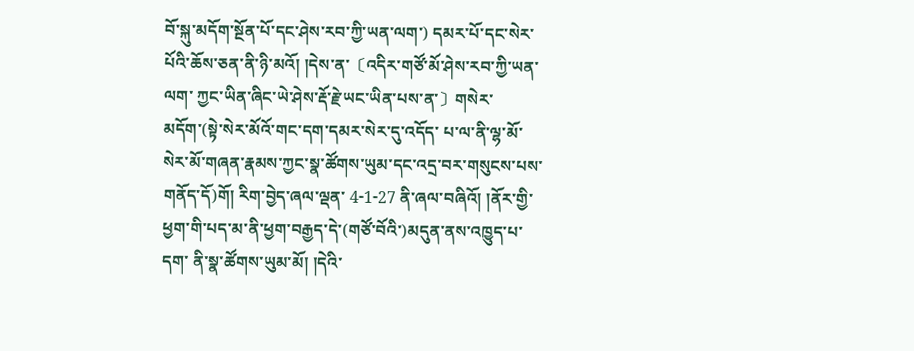བོ་སྐུ་མདོག་སྔོན་པོ་དང་ཤེས་རབ་ཀྱི་ཡན་ལག་) དམར་པོ་དང་སེར་པོའི་ཆོས་ཅན་ནི་ཉི་མའོ། །དེས་ན་〔འདིར་གཙོ་མོ་ཤེས་རབ་ཀྱི་ཡན་ལག་ ཀྱང་ཡིན་ཞིང་ཡེ་ཤེས་རྡོ་རྗེ་ཡང་ཡིན་པས་ན་〕གསེར་མདོག་(སྟེ་སེར་མོའོ་གང་དག་དམར་སེར་དུ་འདོད་ པ་ལ་ནི་ལྷ་མོ་སེར་མོ་གཞན་རྣམས་ཀྱང་སྣ་ཚོགས་ཡུམ་དང་འདྲ་བར་གསུངས་པས་གནོད་དོ)གོ། རིག་བྱེད་ཞལ་ལྡན་ 4-1-27 ནི་ཞལ་བཞིའོ། །ནོར་གྱི་ཕྱག་གི་པད་མ་ནི་ཕྱག་བརྒྱད་དེ་(གཙོ་བོའི་)མདུན་ནས་འཁྱུད་པ་དག་ ནི་སྣ་ཚོགས་ཡུམ་མོ། །དེའི་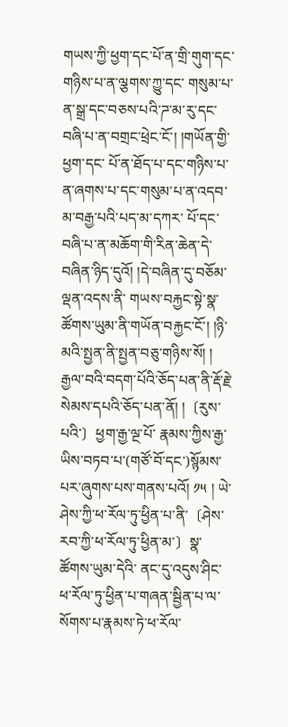གཡས་ཀྱི་ཕྱག་དང་པོ་ན་གྲི་གུག་དང་གཉིས་པ་ན་ལྕགས་ཀྱུ་དང་ གསུམ་པ་ན་སྒྲ་དང་བཅས་པའི་ཌ་མ་རུ་དང་བཞི་པ་ན་བགྲང་ཕྲེང་ངོ་། །གཡོན་གྱི་ཕྱག་དང་ པོ་ན་ཐོད་པ་དང་གཉིས་པ་ན་ཞགས་པ་དང་གསུམ་པ་ན་འདབ་མ་བརྒྱ་པའི་པད་མ་དཀར་ པོ་དང་བཞི་པ་ན་མཆོག་གི་རིན་ཆེན་དེ་བཞིན་ཉིད་དུའོ། །དེ་བཞིན་དུ་བཅོམ་ལྡན་འདས་ནི་ གཡས་བརྐྱང་སྟེ་སྣ་ཚོགས་ཡུམ་ནི་གཡོན་བརྐྱང་ངོ་། །ཉི་མའི་སྤྱན་ནི་སྤྱན་བཅུ་གཉིས་སོ། ། རྒྱལ་བའི་བདག་པོའི་ཅོད་པན་ནི་རྡོ་རྗེ་སེམས་དཔའི་ཅོད་པན་ནོ། །〔རུས་པའི་〕ཕྱག་རྒྱ་ལྔ་པོ་ རྣམས་ཀྱིས་རྒྱ་ཡིས་བཏབ་པ་(གཙོ་བོ་དང་)སྙོམས་པར་ཞུགས་པས་གནས་པའོ། ༡༥ ། ཡེ་ཤེས་ཀྱི་ཕ་རོལ་ཏུ་ཕྱིན་པ་ནི་〔ཤེས་རབ་ཀྱི་ཕ་རོལ་ཏུ་ཕྱིན་མ་〕སྣ་ཚོགས་ཡུམ་དེའི་ ནང་དུ་འདུས་ཤིང་ཕ་རོལ་ཏུ་ཕྱིན་པ་གཞན་སྦྱིན་པ་ལ་སོགས་པ་རྣམས་ཏེ་ཕ་རོལ་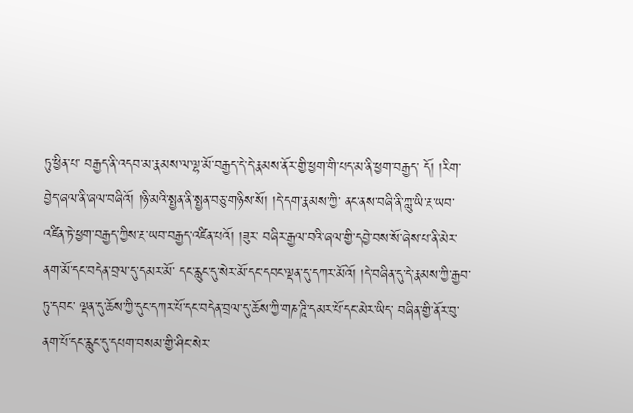ཏུ་ཕྱིན་པ་ བརྒྱད་ནི་འདབ་མ་རྣམས་ལ་ལྷ་མོ་བརྒྱད་དེ་དེ་རྣམས་ནོར་གྱི་ཕྱག་གི་པད་མ་ནི་ཕྱག་བརྒྱད་ དོ། །རིག་བྱེད་ཞལ་ནི་ཞལ་བཞིའོ། །ཉི་མའི་སྤྱན་ནི་སྤྱན་བཅུ་གཉིས་སོ། །དེ་དག་རྣམས་ཀྱི་ ནང་ནས་བཞི་ནི་ཀླུ་ཡི་རྔ་ཡབ་འཛིན་ཏེ་ཕྱག་བརྒྱད་ཀྱིས་རྔ་ཡབ་བརྒྱད་འཛིན་པའོ། །ཟུར་ བཞིར་རྒྱལ་བའི་ཞལ་གྱི་དབྱེ་བས་སོ་ཞེས་པ་ནི་མེར་ནག་མོ་དང་བདེན་བྲལ་དུ་དམར་མོ་ དང་རླུང་དུ་སེར་མོ་དང་དབང་ལྡན་དུ་དཀར་མོའོ། །དེ་བཞིན་དུ་དེ་རྣམས་ཀྱི་རྒྱབ་ཏུ་དབང་ ལྡན་དུ་ཆོས་ཀྱི་དུང་དཀར་པོ་དང་བདེན་བྲལ་དུ་ཆོས་ཀྱི་གཎ་ཌཱི་དམར་པོ་དང་མེར་ཡིད་ བཞིན་གྱི་ནོར་བུ་ནག་པོ་དང་རླུང་དུ་དཔག་བསམ་གྱི་ཤིང་སེར་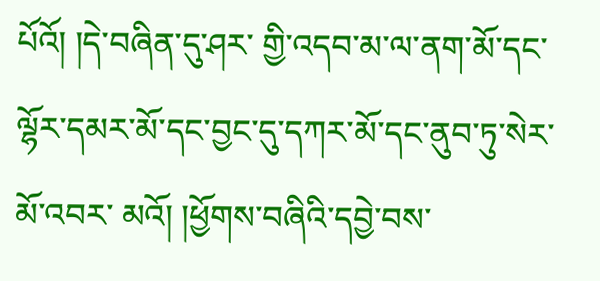པོའོ། །དེ་བཞིན་དུ་ཤར་ གྱི་འདབ་མ་ལ་ནག་མོ་དང་ལྷོར་དམར་མོ་དང་བྱང་དུ་དཀར་མོ་དང་ནུབ་ཏུ་སེར་མོ་འབར་ མའོ། །ཕྱོགས་བཞིའི་དབྱེ་བས་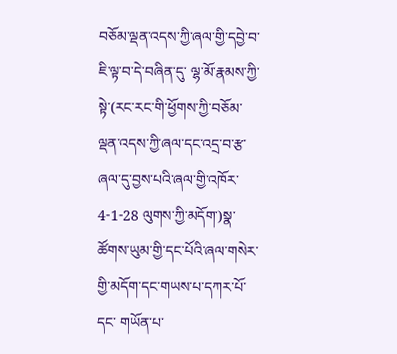བཅོམ་ལྡན་འདས་ཀྱི་ཞལ་གྱི་དབྱེ་བ་ཇི་ལྟ་བ་དེ་བཞིན་དུ་ ལྷ་མོ་རྣམས་ཀྱི་སྟེ་(རང་རང་གི་ཕྱོགས་ཀྱི་བཅོམ་ལྡན་འདས་ཀྱི་ཞལ་དང་འདྲ་བ་རྩ་ཞལ་དུ་བྱས་པའི་ཞལ་གྱི་འཁོར་ 4-1-28 ལུགས་ཀྱི་མདོག་)སྣ་ཚོགས་ཡུམ་གྱི་དང་པོའི་ཞལ་གསེར་གྱི་མདོག་དང་གཡས་པ་དཀར་པོ་དང་ གཡོན་པ་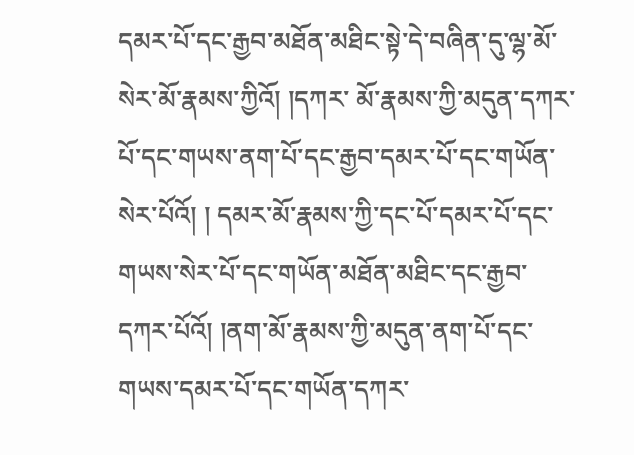དམར་པོ་དང་རྒྱབ་མཐོན་མཐིང་སྟེ་དེ་བཞིན་དུ་ལྷ་མོ་སེར་མོ་རྣམས་ཀྱིའོ། །དཀར་ མོ་རྣམས་ཀྱི་མདུན་དཀར་པོ་དང་གཡས་ནག་པོ་དང་རྒྱབ་དམར་པོ་དང་གཡོན་སེར་པོའོ། ། དམར་མོ་རྣམས་ཀྱི་དང་པོ་དམར་པོ་དང་གཡས་སེར་པོ་དང་གཡོན་མཐོན་མཐིང་དང་རྒྱབ་ དཀར་པོའོ། །ནག་མོ་རྣམས་ཀྱི་མདུན་ནག་པོ་དང་གཡས་དམར་པོ་དང་གཡོན་དཀར་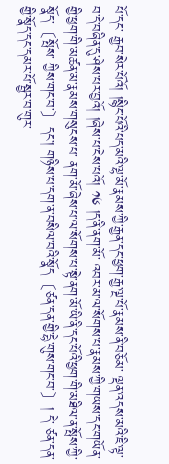པོ་དང་ རྒྱབ་སེར་པོའོ། །སྙིང་པོའི་པད་མའི་ལྷ་མོ་རྣམས་ཀྱི་རྒྱན་དང་ཕྱག་རྒྱ་ལྔ་པོ་རྣམས་ནི་བཅོམ་ ལྡན་འདས་མའི་ཇི་ལྟ་བ་དེ་བཞིན་དུ་ཤེས་པར་བྱའོ། །ཞེས་པ་ངེས་པའོ། ༡༦ །ད་ནི་ནག་མོ་ འབར་མ་ལ་སོགས་པ་རྣམས་ཀྱི་གཡས་དང་གཡོན་གྱི་ཕྱག་གི་མཚན་མ་རྣམས་གསུངས་པ་ ནག་མོ་ཞེས་པ་ལ་སོགས་པ་སྟེ་ནག་མོ་ཡི་ནི་དང་པོའི་ཕྱག་གི་མཐིལ་ན་སྤོས་ཀྱི་སྣོད་〔སྤོས་ ཀྱིས་གང་བ་〕དང་། གཉིས་པ་དག་ན་བསིལ་བའི་སྣོད〔ཙན་དན་གྱི་དྷེ་གུས་གང་བ་〕། དེ་ ཙན་དན་གྱི་སྣོད་དང་དམར་པོ་སྦྱར་བ་གུར་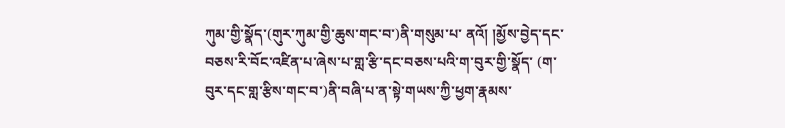ཀུམ་གྱི་སྣོད་(གུར་ཀུམ་གྱི་ཆུས་གང་བ་)ནི་གསུམ་པ་ ནའོ། །མྱོས་བྱེད་དང་བཅས་རི་བོང་འཛིན་པ་ཞེས་པ་གླ་རྩི་དང་བཅས་པའི་ག་བུར་གྱི་སྣོད་ (ག་བུར་དང་གླ་རྩིས་གང་བ་)ནི་བཞི་པ་ན་སྟེ་གཡས་ཀྱི་ཕྱག་རྣམས་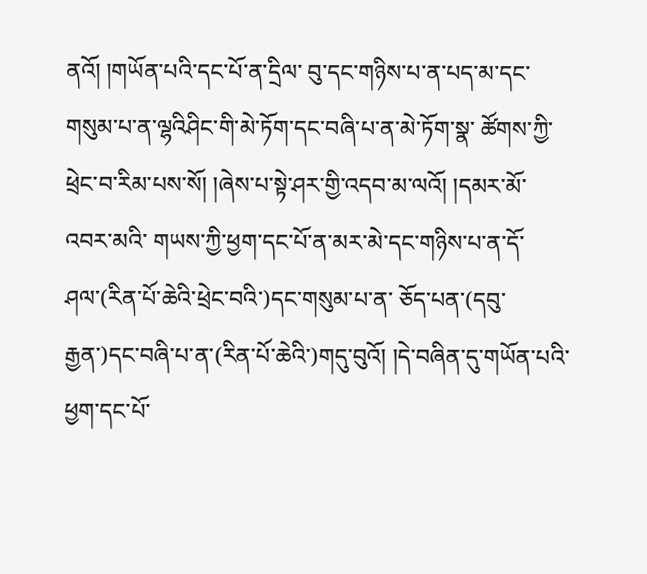ནའོ། །གཡོན་པའི་དང་པོ་ན་དྲིལ་ བུ་དང་གཉིས་པ་ན་པད་མ་དང་གསུམ་པ་ན་ལྷའིཤིང་གི་མེ་ཏོག་དང་བཞི་པ་ན་མེ་ཏོག་སྣ་ ཚོགས་ཀྱི་ཕྲེང་བ་རིམ་པས་སོ། །ཞེས་པ་སྟེ་ཤར་གྱི་འདབ་མ་ལའོ། །དམར་མོ་འབར་མའི་ གཡས་ཀྱི་ཕྱག་དང་པོ་ན་མར་མེ་དང་གཉིས་པ་ན་དོ་ཤལ་(རིན་པོ་ཆེའི་ཕྲེང་བའི་)དང་གསུམ་པ་ན་ ཅོད་པན་(དབུ་རྒྱན་)དང་བཞི་པ་ན་(རིན་པོ་ཆེའི་)གདུ་བུའོ། །དེ་བཞིན་དུ་གཡོན་པའི་ཕྱག་དང་པོ་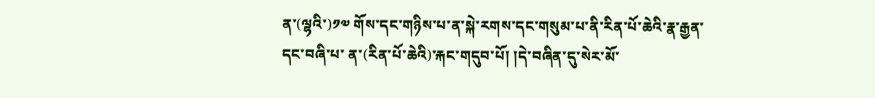ན་(ལྷའི་)༡༧ གོས་དང་གཉིས་པ་ན་སྐེ་རགས་དང་གསུམ་པ་ནི་རིན་པོ་ཆེའི་རྣ་རྒྱན་དང་བཞི་པ་ ན་(རིན་པོ་ཆེའི)་རྐང་གདུབ་པོ། །དེ་བཞིན་དུ་སེར་མོ་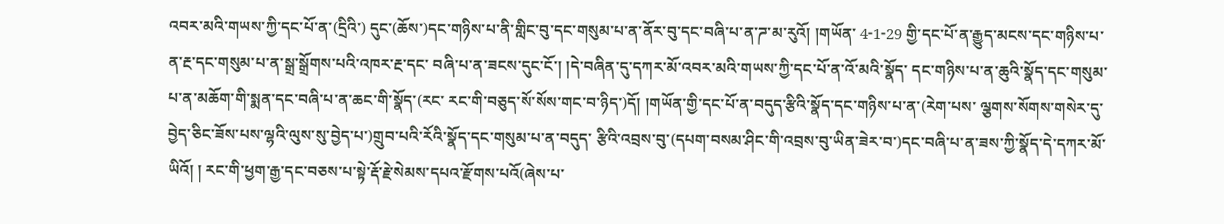འབར་མའི་གཡས་ཀྱི་དང་པོ་ན་(དྲིའི་) དུང་(ཆོས་)དང་གཉིས་པ་ནི་གླིང་བུ་དང་གསུམ་པ་ན་ནོར་བུ་དང་བཞི་པ་ན་ཌ་མ་རུའོ། །གཡོན་ 4-1-29 གྱི་དང་པོ་ན་རྒྱུད་མངས་དང་གཉིས་པ་ན་རྔ་དང་གསུམ་པ་ན་སྒྲ་སྒྲོགས་པའི་འཁར་རྔ་དང་ བཞི་པ་ན་ཟངས་དུང་ངོ་། །དེ་བཞིན་དུ་དཀར་མོ་འབར་མའི་གཡས་ཀྱི་དང་པོ་ན་འོ་མའི་སྣོད་ དང་གཉིས་པ་ན་ཆུའི་སྣོད་དང་གསུམ་པ་ན་མཆོག་གི་སྨན་དང་བཞི་པ་ན་ཆང་གི་སྣོད་(རང་ རང་གི་བཅུད་སོ་སོས་གང་བ་ཉིད་)དོ། །གཡོན་གྱི་དང་པོ་ན་བདུད་རྩིའི་སྣོད་དང་གཉིས་པ་ན་(རེག་པས་ ལྕགས་སོགས་གསེར་དུ་བྱེད་ཅིང་ཟོས་པས་ལྷའི་ལུས་སུ་བྱེད་པ་)གྲུབ་པའི་རོའི་སྣོད་དང་གསུམ་པ་ན་བདུད་ རྩིའི་འབྲས་བུ་(དཔག་བསམ་ཤིང་གི་འབྲས་བུ་ཡིན་ཟེར་བ་)དང་བཞི་པ་ན་ཟས་ཀྱི་སྣོད་དེ་དཀར་མོ་ཡིའོ། ། རང་གི་ཕྱག་རྒྱ་དང་བཅས་པ་སྟེ་རྡོ་རྗེ་སེམས་དཔའ་རྫོགས་པའོ(ཞེས་པ་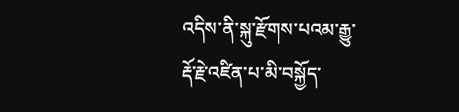འདིས་ནི་སྐུ་རྫོགས་པའམ་རྒྱུ་ རྡོ་རྗེ་འཛིན་པ་མི་བསྐྱོད་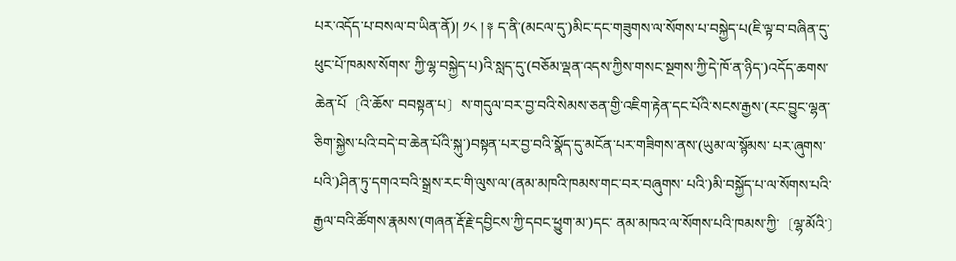པར་འདོད་པ་བསལ་བ་ཡིན་ནོ)། ༡༨ ། ༈ ད་ནི་(མངལ་དུ་)མིང་དང་གཟུགས་ལ་སོགས་པ་བསྐྱེད་པ(ཇི་ལྟ་བ་བཞིན་དུ་ཕུང་པོ་ཁམས་སོགས་ ཀྱི་ལྷ་བསྐྱེད་པ)འི་སླད་དུ་(བཅོམ་ལྡན་འདས་ཀྱིས་གསང་སྔགས་ཀྱི་དེ་ཁོ་ན་ཉིད་)འདོད་ཆགས་ཆེན་པོ〔འི་ཆོས་ བབསྟན་པ〕ས་གདུལ་བར་བྱ་བའི་སེམས་ཅན་གྱི་འཇིག་རྟེན་དང་པོའི་སངས་རྒྱས་(རང་བྱུང་ལྷན་ ཅིག་སྐྱེས་པའི་བདེ་བ་ཆེན་པོའི་སྐུ་)བསྟན་པར་བྱ་བའི་སྣོད་དུ་མངོན་པར་གཟིགས་ནས་(ཡུམ་ལ་སྙོམས་ པར་ཞུགས་པའི་)ཤིན་ཏུ་དགའ་བའི་སྒྲས་རང་གི་ལུས་ལ་(ནམ་མཁའི་ཁམས་གང་བར་བཞུགས་ པའི་)མི་བསྐྱོད་པ་ལ་སོགས་པའི་རྒྱལ་བའི་ཚོགས་རྣམས་(གཞན་རྡོ་རྗེ་དབྱིངས་ཀྱི་དབང་ཕྱུག་མ་)དང་ ནམ་མཁའ་ལ་སོགས་པའི་ཁམས་ཀྱི་〔ལྷ་མོའི་〕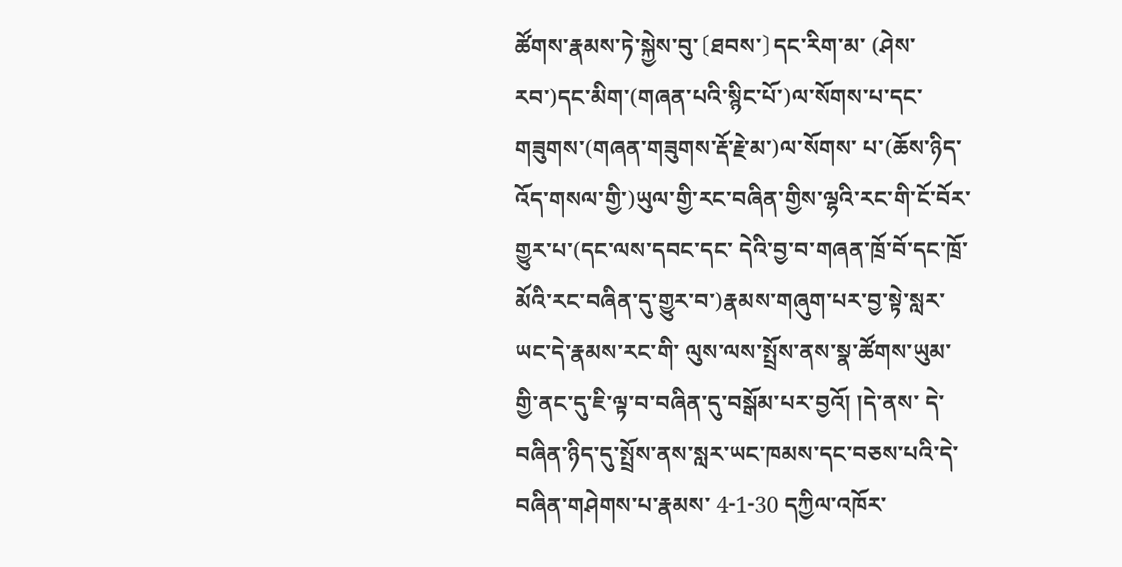ཚོགས་རྣམས་ཏེ་སྐྱེས་བུ་〔ཐབས་〕དང་རིག་མ་ (ཤེས་རབ་)དང་མིག་(གཞན་པའི་སྙིང་པོ་)ལ་སོགས་པ་དང་གཟུགས་(གཞན་གཟུགས་རྡོ་རྗེ་མ་)ལ་སོགས་ པ་(ཆོས་ཉིད་འོད་གསལ་གྱི་)ཡུལ་གྱི་རང་བཞིན་གྱིས་ལྷའི་རང་གི་ངོ་བོར་གྱུར་པ་(དང་ལས་དབང་དང་ དེའི་བྱ་བ་གཞན་ཁྲོ་བོ་དང་ཁྲོ་མོའི་རང་བཞིན་དུ་གྱུར་བ་)རྣམས་གཞུག་པར་བྱ་སྟེ་སླར་ཡང་དེ་རྣམས་རང་གི་ ལུས་ལས་སྤྲོས་ནས་སྣ་ཚོགས་ཡུམ་གྱི་ནང་དུ་ཇི་ལྟ་བ་བཞིན་དུ་བསྒོམ་པར་བྱའོ། །དེ་ནས་ དེ་བཞིན་ཉིད་དུ་སྤྲོས་ནས་སླར་ཡང་ཁམས་དང་བཅས་པའི་དེ་བཞིན་གཤེགས་པ་རྣམས་ 4-1-30 དཀྱིལ་འཁོར་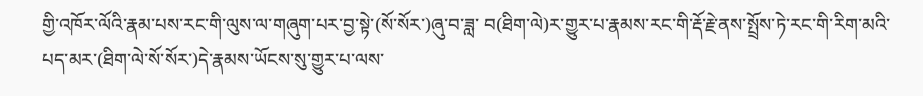གྱི་འཁོར་ལོའི་རྣམ་པས་རང་གི་ལུས་ལ་གཞུག་པར་བྱ་སྟེ་(སོ་སོར་)ཞུ་བ་ཟླ་ བ(ཐིག་ལེ)ར་གྱུར་པ་རྣམས་རང་གི་རྡོ་རྗེ་ནས་སྤྲོས་ཏེ་རང་གི་རིག་མའི་པད་མར་(ཐིག་ལེ་སོ་སོར་)དེ་རྣམས་ཡོངས་སུ་གྱུར་པ་ལས་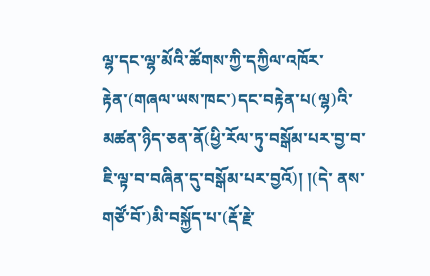ལྷ་དང་ལྷ་མོའི་ཚོགས་ཀྱི་དཀྱིལ་འཁོར་རྟེན་(གཞལ་ཡས་ཁང་)དང་བརྟེན་པ(ལྷ)འི་མཚན་ཉིད་ཅན་ནོ(ཕྱི་རོལ་ཏུ་བསྒོམ་པར་བྱ་བ་ཇི་ལྟ་བ་བཞིན་དུ་བསྒོམ་པར་བྱའོ)། །(དེ་ ནས་གཙོ་བོ་)མི་བསྐྱོད་པ་(རྡོ་རྗེ་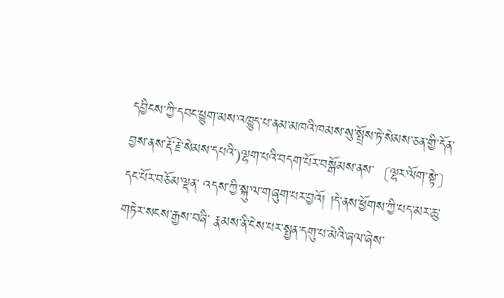དབྱིངས་ཀྱི་དབང་ཕྱུག་མས་འཁྱུད་པ་ནམ་མཁའི་ཁམས་སུ་སྤྲོས་ཏེ་སེམས་ཅན་གྱི་དོན་ བྱས་ནས་རྡོ་རྗེ་སེམས་དཔའི་)ལྷག་པའི་བདག་པོར་བསྒོམས་ནས་〔ལྷར་ལོག་སྟེ་〕དང་པོར་བཅོམ་ལྡན་ འདས་ཀྱི་སྐུ་ལ་གཞུག་པར་བྱའོ། །དེ་ནས་ཕྱོགས་ཀྱི་པད་མར་ཆུ་གཏེར་སངས་རྒྱས་བཞི་ རྣམས་ནི་ངེས་པར་སྤྱན་དགུ་པ་མེའི་ཞལ་ཞེས་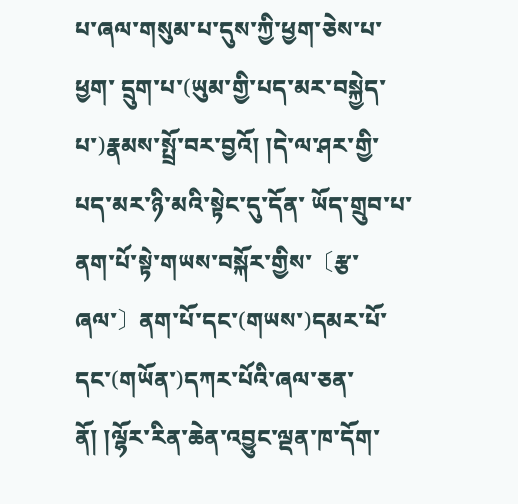པ་ཞལ་གསུམ་པ་དུས་ཀྱི་ཕྱག་ཅེས་པ་ཕྱག་ དྲུག་པ་(ཡུམ་གྱི་པད་མར་བསྐྱེད་པ་)རྣམས་སྤྲོ་བར་བྱའོ། །དེ་ལ་ཤར་གྱི་པད་མར་ཉི་མའི་སྟེང་དུ་དོན་ ཡོད་གྲུབ་པ་ནག་པོ་སྟེ་གཡས་བསྐོར་གྱིས་〔རྩ་ཞལ་〕ནག་པོ་དང་(གཡས་)དམར་པོ་དང་(གཡོན་)དཀར་པོའི་ཞལ་ཅན་ནོ། །ལྷོར་རིན་ཆེན་འབྱུང་ལྡན་ཁ་དོག་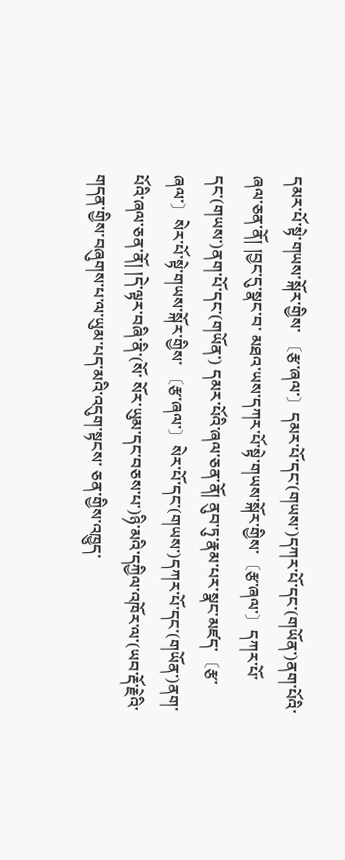དམར་པོ་སྟེ་གཡས་སྐོར་གྱིས་ 〔རྩ་ཞལ་〕དམར་པོ་དང་(གཡས་)དཀར་པོ་དང་(གཡོན་)ནག་པོའི་ཞལ་ཅན་ནོ། །བྱང་དུ་སྣང་བ་ མཐའ་ཡས་དཀར་པོ་སྟེ་གཡས་སྐོར་གྱིས་〔རྩ་ཞལ་〕དཀར་པོ་དང་(གཡས་)ནག་པོ་དང་(གཡོན་) དམར་པོའི་ཞལ་ཅན་ནོ། ནུབ་ཏུ་རྣམ་པར་སྣང་མཛད་〔རྩ་ཞལ་〕སེར་པོ་སྟེ་གཡས་སྐོར་གྱིས་ 〔རྩ་ཞལ་〕སེར་པོ་དང་(གཡས་)དཀར་པོ་དང་(གཡོན་)ནག་པོའི་ཞལ་ཅན་ནོ། །དེ་ལྟར་བཞི་ནི་(སོ་ སོར་ཡུམ་དང་བཅས་པ་)ཉི་མའི་དཀྱིལ་འཁོར་ལ་(ཡབ་རྡོ་རྗེའི་གདན་གྱིས་བཞུགས་པ་ལ་ཡུམ་པད་མའི་འདུག་སྟངས་ ཅན་གྱིས་འཁྱུད་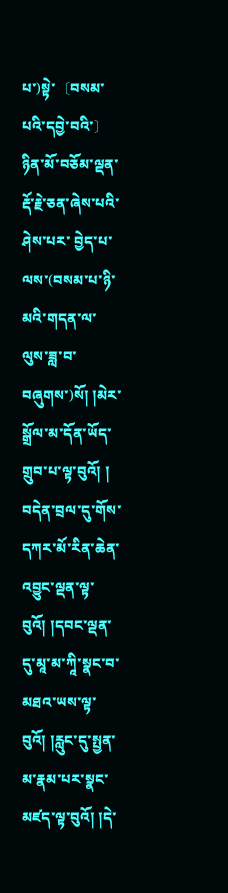པ་)སྟེ་〔བསམ་པའི་དབྱེ་བའི་〕ཉིན་མོ་བཅོམ་ལྡན་རྡོ་རྗེ་ཅན་ཞེས་པའི་ཤེས་པར་ བྱེད་པ་ལས་(བསམ་པ་ཉི་མའི་གདན་ལ་ལུས་ཟླ་བ་བཞུགས་)སོ། །མེར་སྒྲོལ་མ་དོན་ཡོད་གྲུབ་པ་ལྟ་བུའོ། ། བདེན་བྲལ་དུ་གོས་དཀར་མོ་རིན་ཆེན་འབྱུང་ལྡན་ལྟ་བུའོ། །དབང་ལྡན་དུ་མཱ་མ་ཀཱི་སྣང་བ་ མཐའ་ཡས་ལྟ་བུའོ། །རླུང་དུ་སྤྱན་མ་རྣམ་པར་སྣང་མཛད་ལྟ་བུའོ། །དེ་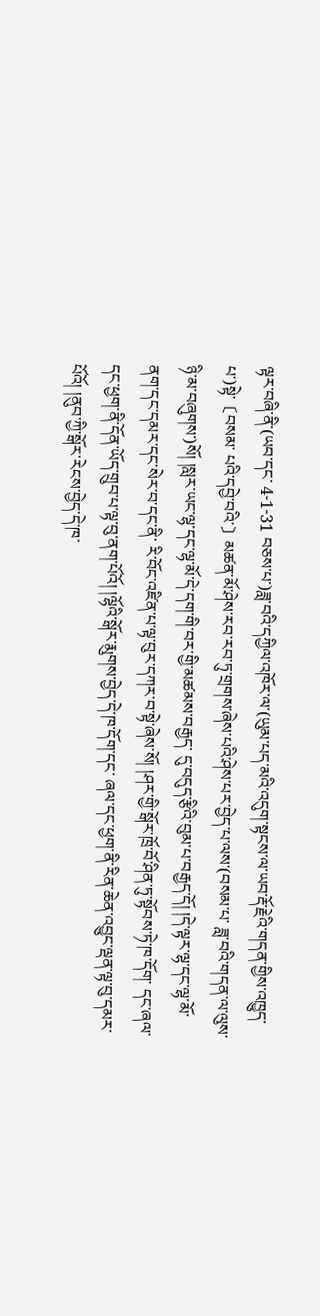ལྟར་བཞི་ནི་(ཡབ་དང་ 4-1-31 བཅས་པ་)ཟླ་བའི་དཀྱིལ་འཁོར་ལ་(ཡུམ་པད་མའི་འདུག་སྟངས་ལ་ཡབ་རྡོ་རྗེའི་གདན་གྱིས་འཁྱུད་པ་)སྟེ་〔བསམ་ པའི་དབྱེ་བའི་〕མཚན་མོ་ཤེས་རབ་རབ་ཏུ་གྲགས་ཞེས་པའི་ཤེས་པར་བྱེད་པ་ལས་(བསམ་པ་ ཟླ་བའི་གདན་ལ་ལུས་ཉི་མ་བཞུགས་)སོ། །སླར་ཡང་ལྷ་དང་ལྷ་མོ་དེ་དག་གི་བར་གྱི་མཚམས་བརྒྱད་ དུ་བདུད་རྩིའི་བུམ་པ་བརྒྱད་དོ། །དེ་ལྟར་ལྷ་དང་ལྷ་མོ་ནག་དང་དམར་དང་སེར་བ་དང་ནི་ རི་བོང་འཛིན་པ་ལྟ་བུར་དཀར་བ་སྟེ་ཞེས་སོ། །ཤར་གྱི་སྒོར་ཁྲོ་བོ་ཤིན་ཏུ་སྟོབས་ཏེ་ཁ་དོག་ དང་ཞལ་དང་ཕྱག་ནི་དོན་ཡོད་གྲུབ་པ་ལྟ་བུ་ནག་པོའོ། །ལྷོའི་སྒོར་རྨུགས་བྱེད་དེ་ཁ་དོག་དང་ ཞལ་དང་ཕྱག་ནི་རིན་ཆེན་འབྱུང་ལྡན་ལྟ་བུ་དམར་པོའོ། །ནུབ་ཀྱི་སྒོར་རེངས་བྱེད་དེ་ཁ་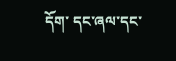དོག་ དང་ཞལ་དང་